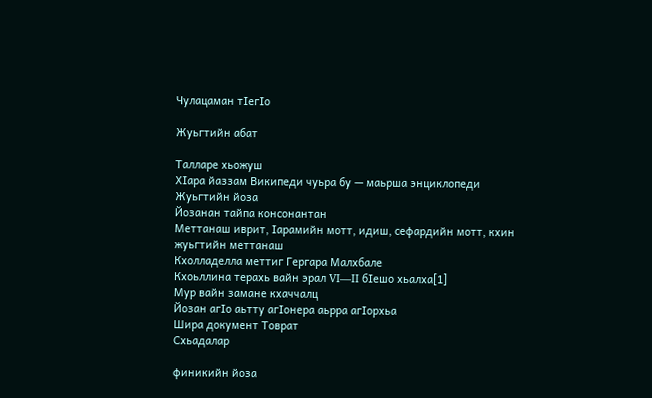Чулацаман тӀегӀо

Жуьгтийн абат

Талларе хьожуш
ХӀара йаззам Википеди чуьра бу — маьрша энциклопеди
Жуьгтийн йоза
Йозанан тайпа консонантан
Меттанаш иврит, Ӏарамийн мотт, идиш, сефардийн мотт, кхин жуьгтийн меттанаш
Кхолладелла меттиг Гергара Малхбале
Кхоьллина терахь вайн эрал VI—II бӀешо хьалха[1]
Мур вайн замане кхаччалц
Йозан агӀо аьтту агӀонера аьрра агӀорхьа
Шира документ Товрат
Схьадалар

финикийн йоза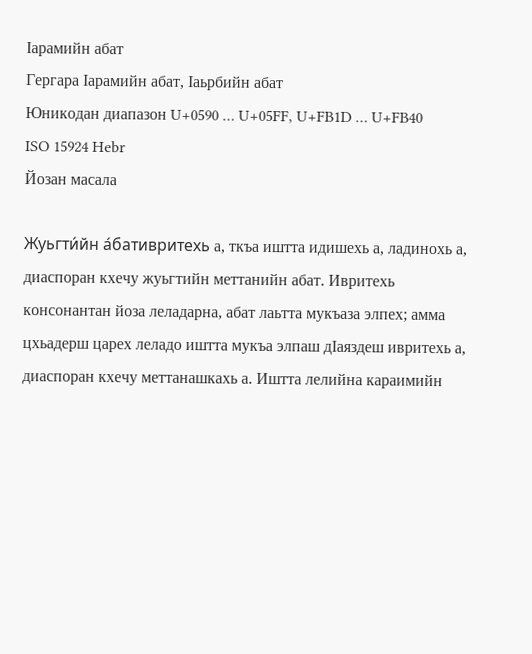Ӏарамийн абат
Гергара Ӏарамийн абат, Ӏаьрбийн абат
Юникодан диапазон U+0590 … U+05FF, U+FB1D … U+FB40
ISO 15924 Hebr
Йозан масала

Жуьгти́йн а́бативритехь а, ткъа иштта идишехь а, ладинохь а, диаспоран кхечу жуьгтийн меттанийн абат. Ивритехь консонантан йоза леладарна, абат лаьтта мукъаза элпех; амма цхьадерш царех леладо иштта мукъа элпаш дӀаяздеш ивритехь а, диаспоран кхечу меттанашкахь а. Иштта лелийна караимийн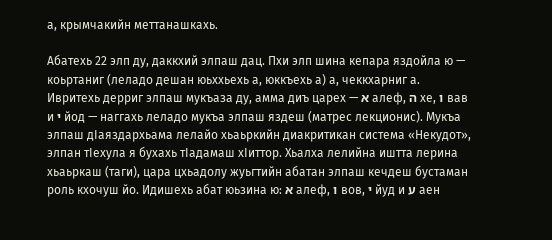а, крымчакийн меттанашкахь.

Абатехь 22 элп ду, даккхий элпаш дац. Пхи элп шина кепара яздойла ю — коьртаниг (леладо дешан юьххьехь а, юккъехь а) а, чеккхарниг а. Ивритехь дерриг элпаш мукъаза ду, амма диъ царех — א алеф, ה хе, ו вав и י йод — наггахь леладо мукъа элпаш яздеш (матрес лекционис). Мукъа элпаш дӀаяздархьама лелайо хьаьркийн диакритикан система «Некудот», элпан тӀехула я бухахь тӀадамаш хӀиттор. Хьалха лелийна иштта лерина хьаьркаш (таги), цара цхьадолу жуьгтийн абатан элпаш кечдеш бустаман роль кхочуш йо. Идишехь абат юьзина ю: א алеф, ו вов, י йуд и ע аен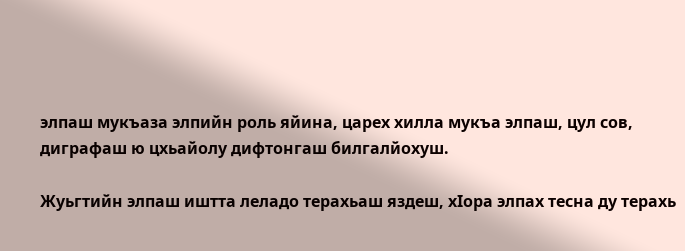элпаш мукъаза элпийн роль яйина, царех хилла мукъа элпаш, цул сов, диграфаш ю цхьайолу дифтонгаш билгалйохуш.

Жуьгтийн элпаш иштта леладо терахьаш яздеш, хӀора элпах тесна ду терахь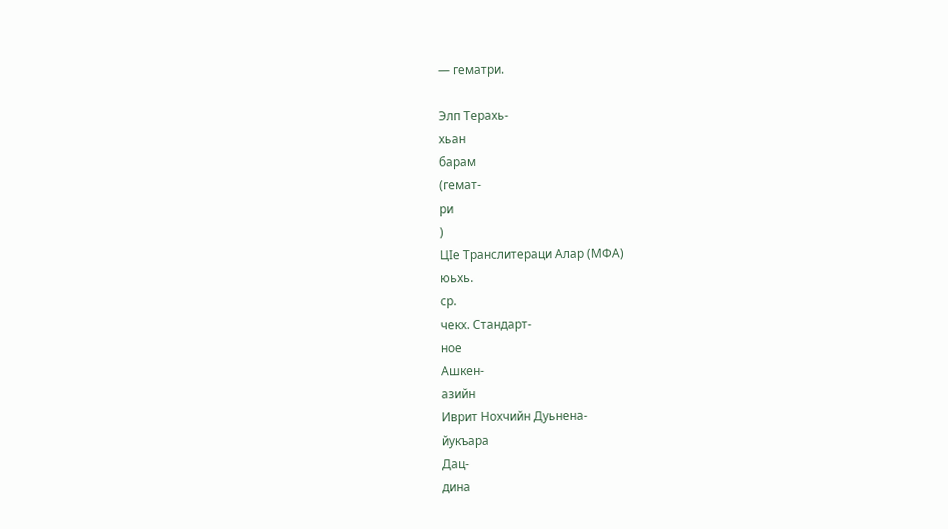— гематри.

Элп Терахь-
хьан
барам
(гемат-
ри
)
ЦӀе Транслитераци Алар (МФА)
юьхь.
ср.
чекх. Стандарт-
ное
Ашкен-
азийн
Иврит Нохчийн Дуьнена-
йукъара
Дац-
дина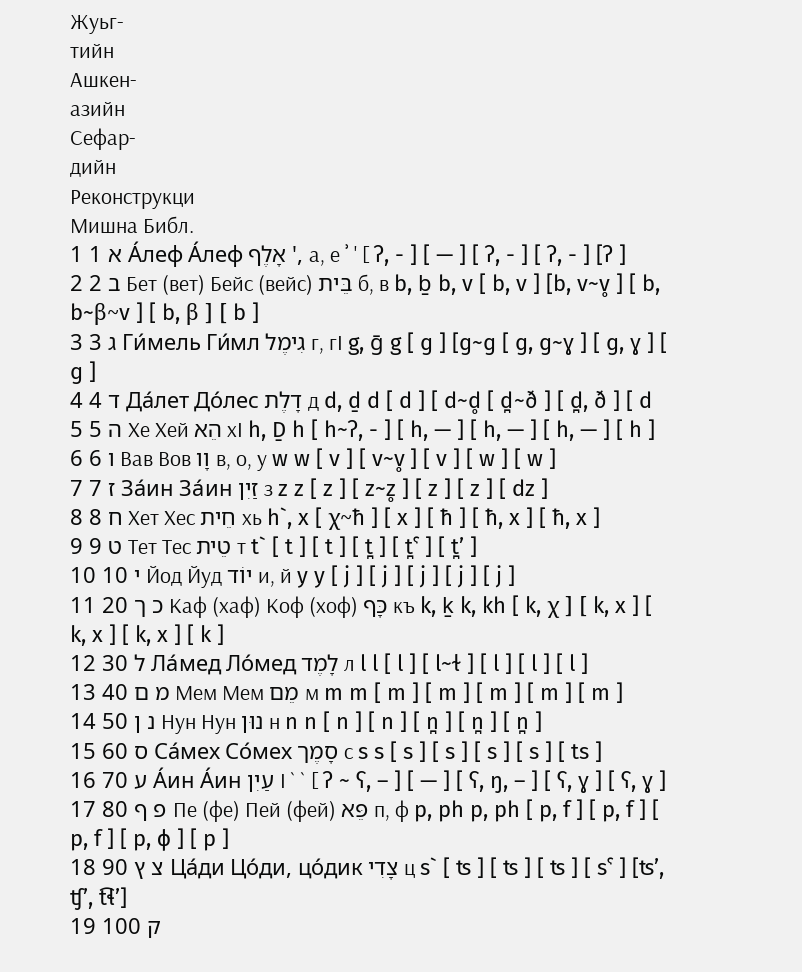Жуьг-
тийн
Ашкен-
азийн
Сефар-
дийн
Реконструкци
Мишна Библ.
1 א 1 А́леф А́леф אָלֶף ', а, е ʾ ' [ ʔ, - ] [ — ] [ ʔ, - ] [ ʔ, - ] [ʔ ]
2 ב 2 Бет (вет) Бейс (вейс) בֵּית б, в b, ḇ b, v [ b, v ] [b, v~v̥ ] [ b, b~β~v ] [ b, β ] [ b ]
3 ג 3 Ги́мель Ги́мл גִימֶל г, гӀ g, ḡ g [ ɡ ] [ɡ~ɡ [ ɡ, ɡ~ɣ ] [ ɡ, ɣ ] [ ɡ ]
4 ד 4 Да́лет До́лес דָלֶת д d, ḏ d [ d ] [ d~d̥ [ d̪~ð ] [ d̪, ð ] [ d
5 ה 5 Хе Хей הֵא хӀ h, Ḏ h [ h~ʔ, - ] [ h, — ] [ h, — ] [ h, — ] [ h ]
6 ו 6 Вав Вов וָו в, о, у w w [ v ] [ v~v̥ ] [ v ] [ w ] [ w ]
7 ז 7 За́ин За́ин זַיִן з z z [ z ] [ z~z̥ ] [ z ] [ z ] [ dz ]
8 ח 8 Хет Хес חֵית хь h`, x [ χ~ħ ] [ x ] [ ħ ] [ ħ, x ] [ ħ, x ]
9 ט 9 Тет Тес טֵית т t` [ t ] [ t ] [ t̪ ] [ t̪ˁ ] [ t̪ʼ ]
10 י 10 Йод Йуд יוֹד и, й y y [ j ] [ j ] [ j ] [ j ] [ j ]
11 כ ך 20 Каф (хаф) Коф (хоф) כָּף къ k, ḵ k, kh [ k, χ ] [ k, x ] [ k, x ] [ k, x ] [ k ]
12 ל 30 Ла́мед Ло́мед לָמֶד л l l [ l ] [ l~ɫ ] [ l ] [ l ] [ l ]
13 מ ם 40 Мем Мем מֵם м m m [ m ] [ m ] [ m ] [ m ] [ m ]
14 נ ן 50 Нун Нун נוּן н n n [ n ] [ n ] [ n̪ ] [ n̪ ] [ n̪ ]
15 ס 60 Са́мех Со́мех סָמֶך с s s [ s ] [ s ] [ s ] [ s ] [ ts ]
16 ע 70 А́ин А́ин עַיִן Ӏ ` ` [ ʔ ~ ʕ, – ] [ — ] [ ʕ, ŋ, – ] [ ʕ, ɣ ] [ ʕ, ɣ ]
17 פ ף 80 Пе (фе) Пей (фей) פֵּא п, ф p, ph p, ph [ p, f ] [ p, f ] [ p, f ] [ p, ɸ ] [ p ]
18 צ ץ 90 Ца́ди Цо́ди, цо́дик צָדִי ц s` [ ʦ ] [ ʦ ] [ ʦ ] [ sˁ ] [ʦʼ, ʧʼ, t͡ɬʼ]
19 ק 100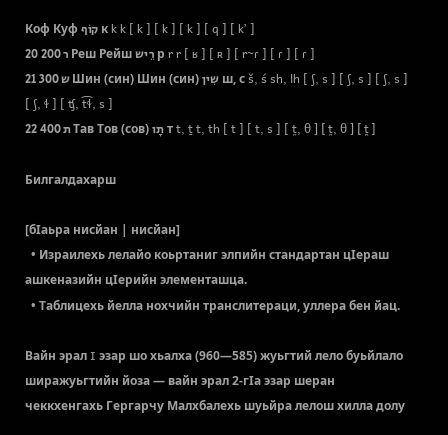Коф Куф קוֹף к k k [ k ] [ k ] [ k ] [ q ] [ kʼ ]
20 ר 200 Реш Рейш רֵיש р r r [ ʁ ] [ ʀ ] [ r~ɾ ] [ ɾ ] [ ɾ ]
21 ש 300 Шин (син) Шин (син) שִין ш, с š, ś sh, lh [ ʃ, s ] [ ʃ, s ] [ ʃ, s ] [ ʃ, ɬ ] [ ʧ, t͡ɬ, s ]
22 ת 400 Тав Тов (сов) תָו т t, ṯ t, th [ t ] [ t, s ] [ t̪, θ ] [ t̪, θ ] [ t̪ ]

Билгалдахарш

[бӀаьра нисйан | нисйан]
  • Израилехь лелайо коьртаниг элпийн стандартан цӀераш ашкеназийн цӀерийн элементашца.
  • Таблицехь йелла нохчийн транслитераци, уллера бен йац.

Вайн эрал I эзар шо хьалха (960—585) жуьгтий лело буьйлало ширажуьгтийн йоза — вайн эрал 2-гӀа эзар шеран чеккхенгахь Гергарчу Малхбалехь шуьйра лелош хилла долу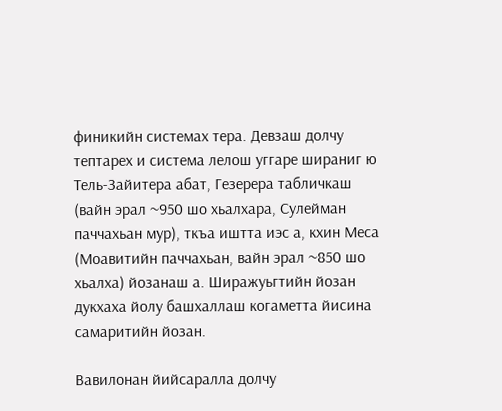финикийн системах тера. Девзаш долчу тептарех и система лелош уггаре шираниг ю Тель-Зайитера абат, Гезерера табличкаш (вайн эрал ~950 шо хьалхара, Сулейман паччахьан мур), ткъа иштта иэс а, кхин Меса (Моавитийн паччахьан, вайн эрал ~850 шо хьалха) йозанаш а. Ширажуьгтийн йозан дукхаха йолу башхаллаш когаметта йисина самаритийн йозан.

Вавилонан йийсаралла долчу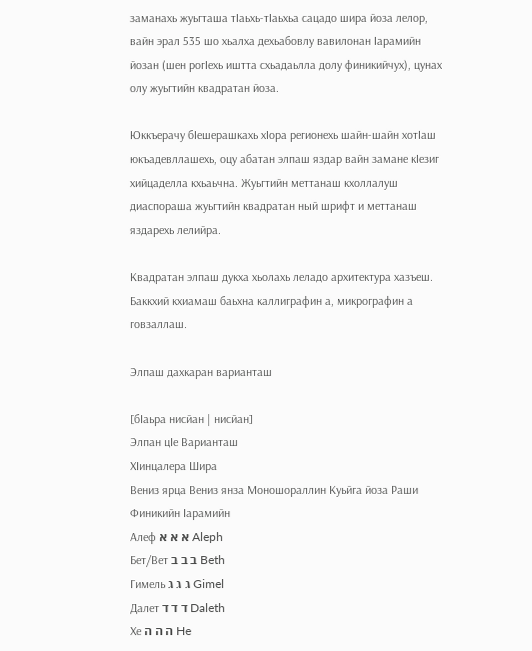заманахь жуьгташа тӀаьхь-тӀаьхьа сацадо шира йоза лелор, вайн эрал 535 шо хьалха дехьабовлу вавилонан Ӏарамийн йозан (шен рогӀехь иштта схьадаьлла долу финикийчух), цунах олу жуьгтийн квадратан йоза.

Юккъерачу бӀешерашкахь хӀора регионехь шайн-шайн хотӀаш юкъадевллашехь, оцу абатан элпаш яздар вайн замане кӀезиг хийцаделла кхьаьчна. Жуьгтийн меттанаш кхоллалуш диаспораша жуьгтийн квадратан ный шрифт и меттанаш яздарехь лелийра.

Квадратан элпаш дукха хьолахь леладо архитектура хазъеш. Баккхий кхиамаш баьхна каллиграфин а, микрографин а говзаллаш.

Элпаш дахкаран варианташ

[бӀаьра нисйан | нисйан]
Элпан цӀе Варианташ
ХӀинцалера Шира
Вениз ярца Вениз янза Моношораллин Куьйга йоза Раши Финикийн Ӏарамийн
Алеф א א א Aleph
Бет/Вет ב ב ב Beth
Гимель ג ג ג Gimel
Далет ד ד ד Daleth
Хе ה ה ה He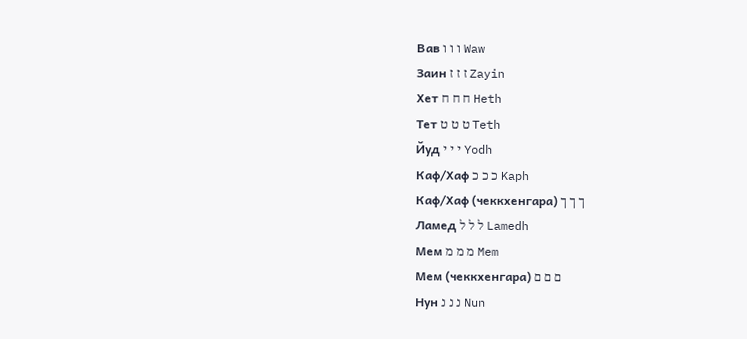Вав ו ו ו Waw
Заин ז ז ז Zayin
Хет ח ח ח Heth
Тет ט ט ט Teth
Йуд י י י Yodh
Каф/Хаф כ כ כ Kaph
Каф/Хаф (чеккхенгара) ך ך ך
Ламед ל ל ל Lamedh
Мем מ מ מ Mem
Мем (чеккхенгара) ם ם ם
Нун נ נ נ Nun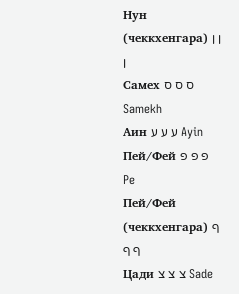Нун (чеккхенгара) ן ן ן
Самех ס ס ס Samekh
Аин ע ע ע Ayin
Пей/Фей פ פ פ Pe
Пей/Фей (чеккхенгара) ף ף ף
Цади צ צ צ Sade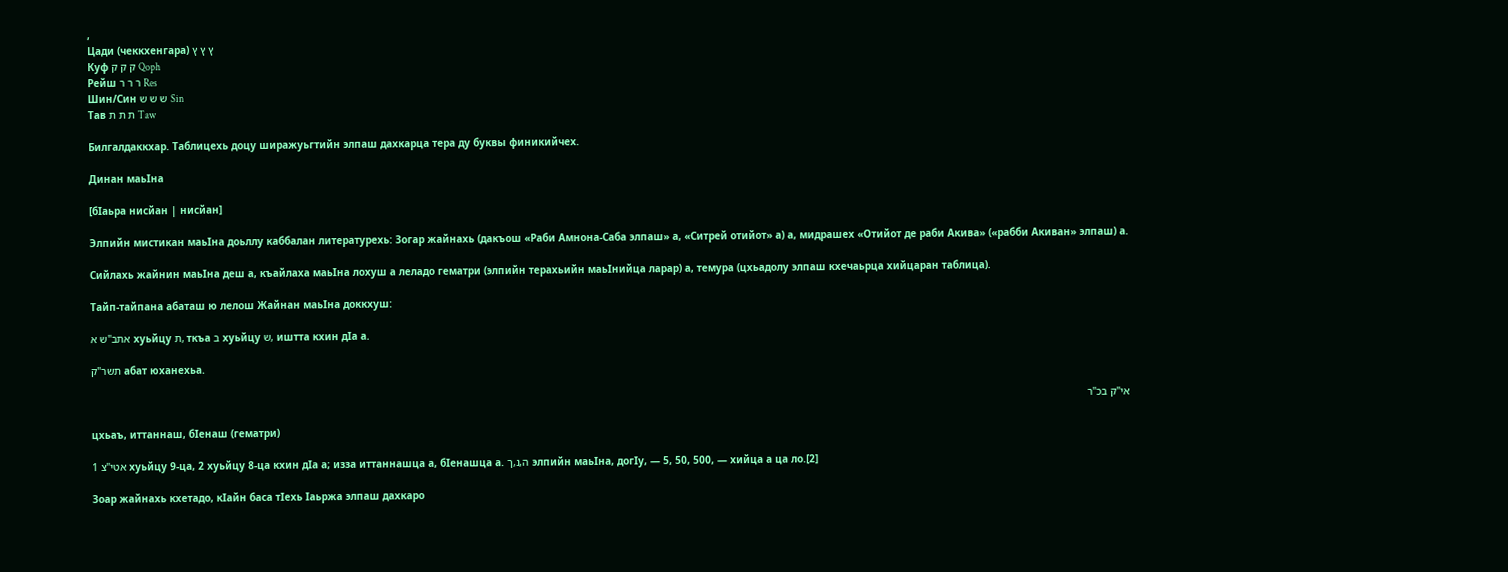,
Цади (чеккхенгара) ץ ץ ץ
Куф ק ק ק Qoph
Рейш ר ר ר Res
Шин/Син ש ש ש Sin
Тав ת ת ת Taw

Билгалдаккхар. Таблицехь доцу ширажуьгтийн элпаш дахкарца тера ду буквы финикийчех.

Динан маьӀна

[бӀаьра нисйан | нисйан]

Элпийн мистикан маьӀна доьллу каббалан литературехь: Зогар жайнахь (дакъош «Раби Амнона-Саба элпаш» а, «Ситрей отийот» а) а, мидрашех «Отийот де раби Акива» («рабби Акиван» элпаш) а.

Сийлахь жайнин маьӀна деш а, къайлаха маьӀна лохуш а леладо гематри (элпийн терахьийн маьӀнийца ларар) а, темура (цхьадолу элпаш кхечаьрца хийцаран таблица).

Тайп-тайпана абаташ ю лелош Жайнан маьӀна доккхуш:

אתב"ש א хуьйцу ת, ткъа ב хуьйцу ש, иштта кхин дӀа а.

תשר"ק абат юханехьа.

אי"ק בכ"ר

цхьаъ, иттаннаш, бӀенаш (гематри)

אטי"צ 1 хуьйцу 9-ца, 2 хуьйцу 8-ца кхин дӀа а; изза иттаннашца а, бӀенашца а. ה,נ,ך элпийн маьӀна, догӀу, — 5, 50, 500, — хийца а ца ло.[2]

Зоар жайнахь кхетадо, кӀайн баса тӀехь Ӏаьржа элпаш дахкаро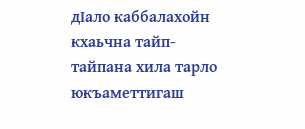дӀало каббалахойн кхаьчна тайп-тайпана хила тарло юкъаметтигаш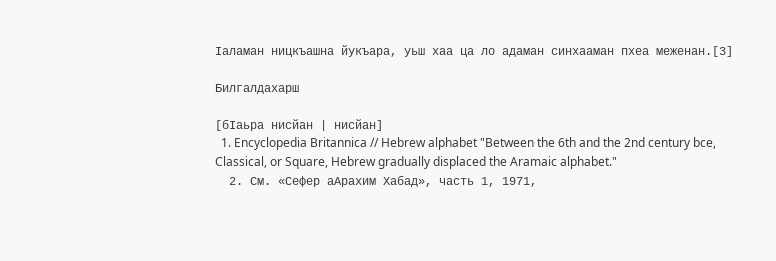Ӏаламан ницкъашна йукъара, уьш хаа ца ло адаман синхааман пхеа меженан.[3]

Билгалдахарш

[бӀаьра нисйан | нисйан]
  1. Encyclopedia Britannica // Hebrew alphabet "Between the 6th and the 2nd century bce, Classical, or Square, Hebrew gradually displaced the Aramaic alphabet."
  2. См. «Сефер аАрахим Хабад», часть 1, 1971,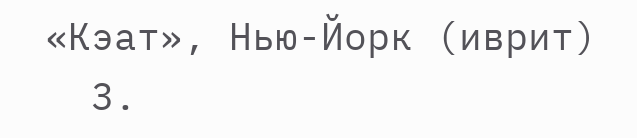«Кэат», Нью-Йорк (иврит)
  3.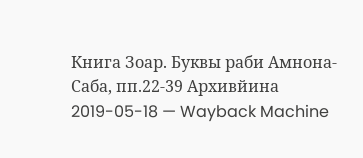Книга Зоар. Буквы раби Амнона-Саба, пп.22-39 Архивйина 2019-05-18 — Wayback Machine